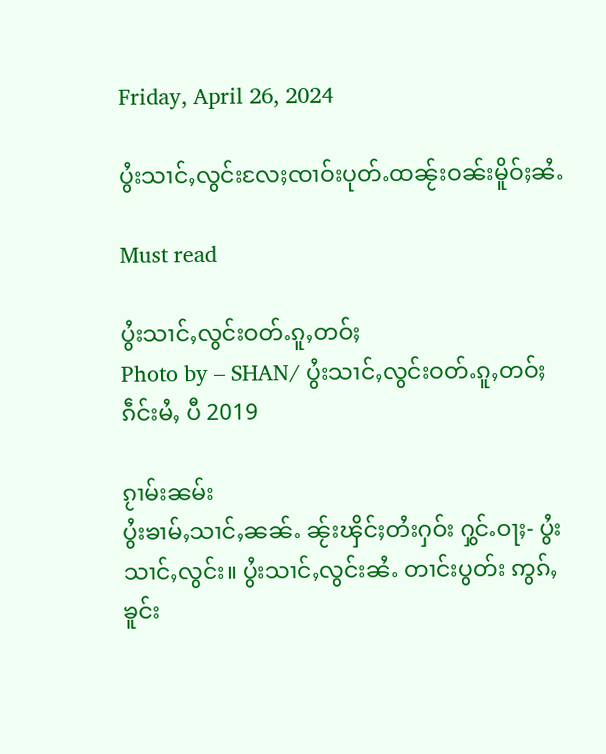Friday, April 26, 2024

ပွႆးသၢင်ႇလွင်းလႄႈၸၢဝ်းပုတ်ႉထၼႂ်းဝၼ်းမိူဝ်ႈၼႆႉ

Must read

ပွႆးသၢင်ႇလွင်းဝတ်ႉၵူႇတဝ်ႈ
Photo by – SHAN/ ပွႆးသၢင်ႇလွင်းဝတ်ႉၵူႇတဝ်ႈ ၵဵင်းမႆႇ ပီ 2019

ၵႂၢမ်းၼမ်း
ပွႆးၶၢမ်ႇသၢင်ႇၼၼ်ႉ ၼႂ်းၾိင်ႈတႆးႁဝ်း ႁွင်ႉဝႃႈ- ပွႆးသၢင်ႇလွင်း။ ပွႆးသၢင်ႇလွင်းၼႆႉ တၢင်းပွတ်း ဢွၵ်ႇၶူင်း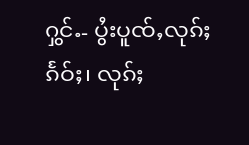ႁွင်ႉ- ပွႆးပူၸ်ႇလုၵ်ႈၵႅဝ်ႈ၊ လုၵ်ႈ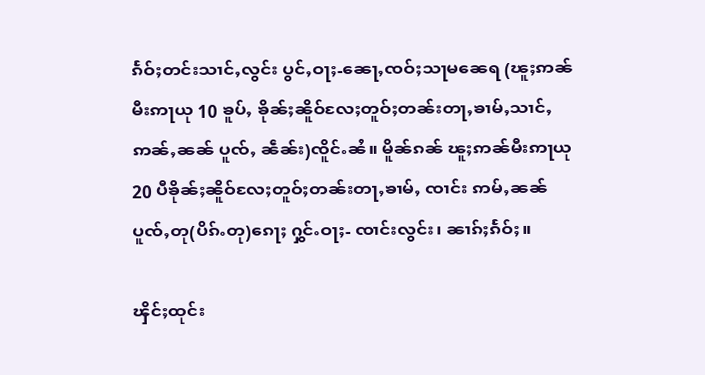ၵႅဝ်ႈတင်းသၢင်ႇလွင်း ပွင်ႇဝႃႈ-ၼေႃႇၸဝ်ႈသႃမၼေရ (ၽူႈဢၼ်မီးဢႃယု 10 ၶူပ်ႇ ၶိုၼ်ႈၼိူဝ်လႄႈတူဝ်ႈတၼ်းတႃႇၶၢမ်ႇသၢင်ႇ ဢၼ်ႇၼၼ် ပူၸ်ႇ ၼဵၼ်း)ၸိူင်ႉၼႆ။ မိူၼ်ၵၼ် ၽူႈဢၼ်မီးဢႃယု 20 ပီၶိုၼ်ႈၼိူဝ်လႄႈတူဝ်ႈတၼ်းတႃႇၶၢမ်ႇ ၸၢင်း ဢမ်ႇၼၼ် ပူၸ်ႇတု(ပိၵ်ႉတု)ၵေႃႈ ႁွင်ႉဝႃႈ- ၸၢင်းလွင်း၊ ၼၢၵ်ႈၵႅဝ်ႈ။

ၾိင်ႈထုင်း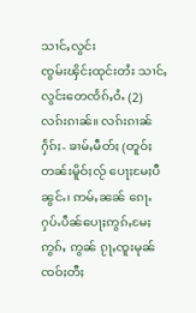သၢင်ႇလွင်း
ၸွမ်းၾိင်ႈထုင်းတႆး သၢင်ႇလွင်းတေၸႅၵ်ႇဝႆႉ (2) လၵ်းၵၢၼ်။ လၵ်းၵၢၼ်ႁႅၵ်ႈ- ၶၢမ်ႇမဵတ်ႈ (တူဝ်ႈတၼ်းမိူဝ်ႈလႂ် ပေႃႈမႄႈပီၼွင်ႉ၊ ဢမ်ႇၼၼ် ၵေႃႉႁပ်ႉပဵၼ်ပေႃႈဢွၵ်ႇမႄႈဢွၵ်ႇ ဢွၼ် ၵႂႃႇၸူးမုၼ်ၸဝ်ႈတီႈ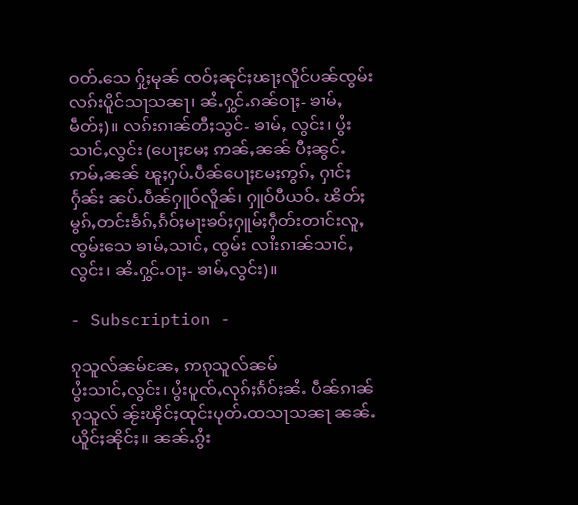ဝတ်ႉသေ ႁႂ်ႈမုၼ် ၸဝ်ႈၼုင်ႈၽႃႈလိူင်ပၼ်ၸွမ်းလၵ်းပိူင်သႃသၼႃ၊ ၼႆႉႁွင်ႉၵၼ်ဝႃႈ- ၶၢမ်ႇမဵတ်ႈ)။ လၵ်းၵၢၼ်တီႈသွင်- ၶၢမ်ႇ လွင်း၊ ပွႆးသၢင်ႇလွင်း (ပေႃႈမႄႈ ဢၼ်ႇၼၼ် ပီႈၼွင်ႉ ဢမ်ႇၼၼ် ၽူႈႁပ်ႉပဵၼ်ပေႃႈမႄႈဢွၵ်ႇ ႁၢင်ႈႁႅၼ်း ၼပ်ႉပဵၼ်ႁူဝ်လိူၼ်၊ ႁူဝ်ပီယဝ်ႉ ၽိတ်ႈမွၵ်ႇတင်းၶႅၵ်ႇၵႅဝ်ႈမႃးၶဝ်ႈႁူမ်ႈႁဵတ်းတၢင်းလူႇၸွမ်းသေ ၶၢမ်ႇသၢင်ႇ ၸွမ်း လၢႆးၵၢၼ်သၢင်ႇလွင်း၊ ၼႆႉႁွင်ႉဝႃႈ- ၶၢမ်ႇလွင်း)။

- Subscription -

ၵုသူလ်ၼမ်ၼႄႇ ဢၵုသူလ်ၼမ်
ပွႆးသၢင်ႇလွင်း၊ ပွႆးပူၸ်ႇလုၵ်ႈၵႅဝ်ႈၼႆႉ ပဵၼ်ၵၢၼ်ၵုသူလ် ၼႂ်းၾိင်ႈထုင်းပုတ်ႉထသႃသၼႃ ၼၼ်ႉယိူင်ႈၼိုင်ႈ။ ၼၼ်ႉၵွႆး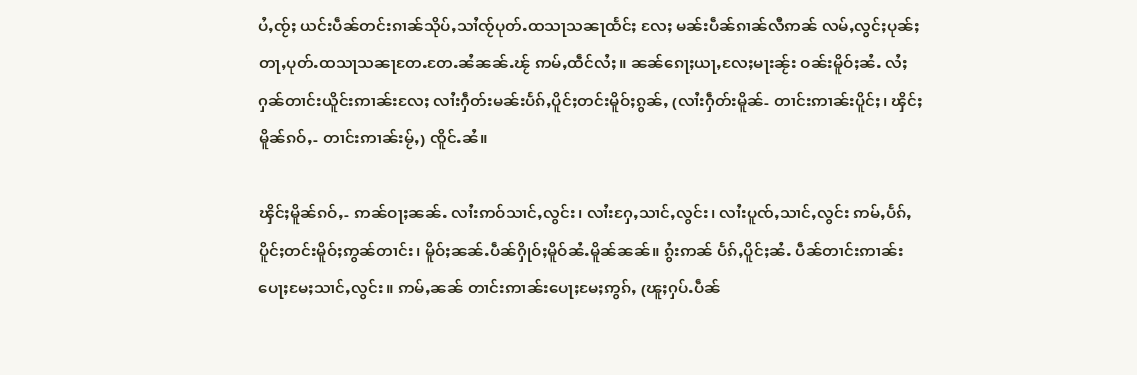ပႆႇၸႂ်ႈ ယင်းပဵၼ်တင်းၵၢၼ်သိုပ်ႇသၢႆၸႂ်ပုတ်ႉထသႃသၼႃထႅင်ႈ လႄႈ မၼ်းပဵၼ်ၵၢၼ်လီဢၼ် လမ်ႇလွင်ႈပုၼ်ႈတႃႇပုတ်ႉထသႃသၼႃတႄႉတႄႉၼႆၼၼ်ႉၽႂ် ဢမ်ႇထဵင်လႆႈ။ ၼၼ်ၵေႃႈယႃႇလႄႈမႃးၼႂ်း ဝၼ်းမိူဝ်ႈၼႆႉ လႆႈႁၼ်တၢင်းယိူင်းဢၢၼ်းလႄႈ လၢႆးႁဵတ်းမၼ်းပႅၵ်ႇပိူင်ႈတင်းမိူဝ်ႈၵွၼ်ႇ (လၢႆးႁဵတ်းမိူၼ်- တၢင်းဢၢၼ်းပိူင်ႈ၊ ၾိင်ႈမိူၼ်ၵဝ်ႇ- တၢင်းဢၢၼ်းမႂ်ႇ) ၸိူင်ႉၼႆ။

ၾိင်ႈမိူၼ်ၵဝ်ႇ- ဢၼ်ဝႃႈၼၼ်ႉ လၢႆးဢဝ်သၢင်ႇလွင်း၊ လၢႆးႁႄႇသၢင်ႇလွင်း၊ လၢႆးပူၸ်ႇသၢင်ႇလွင်း ဢမ်ႇပႅၵ်ႇ ပိူင်ႈတင်းမိူဝ်ႈဢွၼ်တၢင်း၊ မိူဝ်ႈၼၼ်ႉပဵၼ်ႁိုဝ်ႈမိူဝ်ၼႆႉမိူၼ်ၼၼ်။ ၵွႆးဢၼ် ပႅၵ်ႇပိူင်ႈၼႆႉ ပဵၼ်တၢင်းဢၢၼ်း ပေႃႈမႄႈသၢင်ႇလွင်း။ ဢမ်ႇၼၼ် တၢင်းဢၢၼ်းပေႃႈမႄႈဢွၵ်ႇ (ၽူႈႁပ်ႉပဵၼ်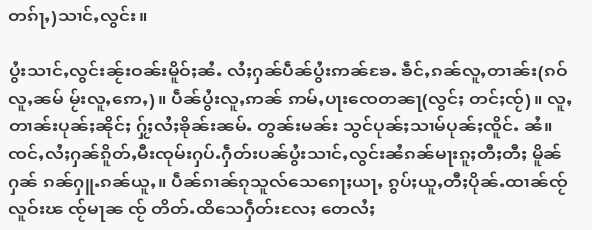တၵ်ႃႇ)သၢင်ႇလွင်း။

ပွႆးသၢင်ႇလွင်းၼႂ်းဝၼ်းမိူဝ်ႈၼႆႉ လႆႈႁၼ်ပဵၼ်ပွႆးဢၼ်ၶႄႉ ၶဵင်ႇၵၼ်လူႇတၢၼ်း(ၵဝ်လူႇၼမ် မႂ်းလူႇဢေႇ)။ ပဵၼ်ပွႆးလူႇဢၼ် ဢမ်ႇပႃးၸေတၼႃ(လွင်ႈ တင်ႈၸႂ်)။ လူႇတၢၼ်းပုၼ်ႈၼိုင်ႈ ႁႂ်ႈလႆႈၶိုၼ်းၼမ်ႉ တွၼ်းမၼ်း သွင်ပုၼ်ႈသၢမ်ပုၼ်ႈၸိူင်ႉ ၼႆ။ ၸင်ႇလႆႈႁၼ်ၵိူတ်ႇမီးၸုမ်းႁပ်ႉႁဵတ်းပၼ်ပွႆးသၢင်ႇလွင်းၼႆၵၼ်မႃးၵူႈတီႈတီႈ မိူၼ်ႁၼ် ၵၼ်ႁူႉၵၼ်ယူႇ။ ပဵၼ်ၵၢၼ်ၵုသူလ်သေၵေႃႈယႃႇ ၵွပ်ႈယူႇတီႈပိုၼ်ႉထၢၼ်ၸႂ်လူဝ်းၽ ၸႂ်မႃၼ ၸႂ် တိတ်ႉထိသေႁဵတ်းလႄႈ တေလႆႈ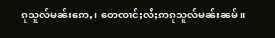ၵုသူလ်မၼ်းဢေႇ၊ တေၸၢင်ႈလႆႈဢၵုသူလ်မၼ်းၼမ်။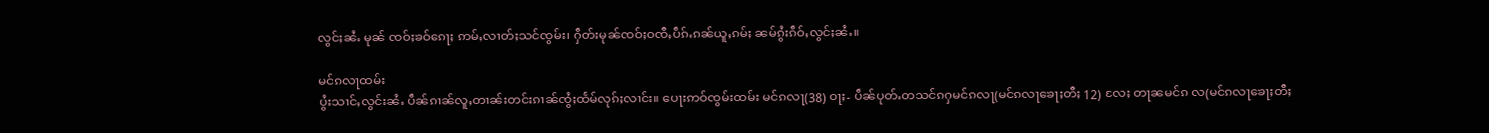လွင်ႈၼႆႉ မုၼ် ၸဝ်ႈၶဝ်ၵေႃႈ ဢမ်ႇလၢတ်ႈသင်ၸွမ်း၊ ႁဵတ်းမုၼ်ၸဝ်ႈဝၸီႇပဵၵ်ႉၵၼ်ယူႇၵမ်ႈ ၼမ်ၵွႆးၵဵဝ်ႇလွင်ႈၼႆႉ။

မင်ၵလႃထမ်း
ပွႆးသၢင်ႇလွင်းၼႆႉ ပဵၼ်ၵၢၼ်လူႇတၢၼ်းတင်းၵၢၼ်ၸွႆႈထႅမ်လုၵ်ႈလၢင်း။ ပေႃးဢဝ်ၸွမ်းထမ်း မင်ၵလႃ(38) ဝႃႈ- ပဵၼ်ပုတ်ႉတသင်ၵႁမင်ၵလႃ(မင်ၵလႃၶေႃႈတီႈ 12) လႄႈ တႃၼမင်ၵ လ(မင်ၵလႃၶေႃႈတီႈ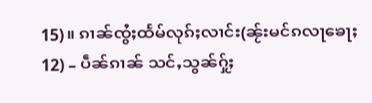15)။ ၵၢၼ်ၸွႆႈထႅမ်လုၵ်ႈလၢင်း(ၼႂ်းမင်ၵလႃၶေႃႈ 12) – ပဵၼ်ၵၢၼ် သင်ႇသွၼ်ႁႂ်ႈ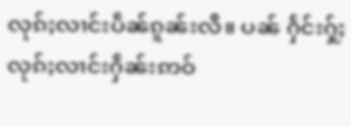လုၵ်ႈလၢင်းပဵၼ်ၵူၼ်းလီ။ ပၼ် ႁႅင်းႁႂ်ႈလုၵ်ႈလၢင်းႁဵၼ်းဢဝ်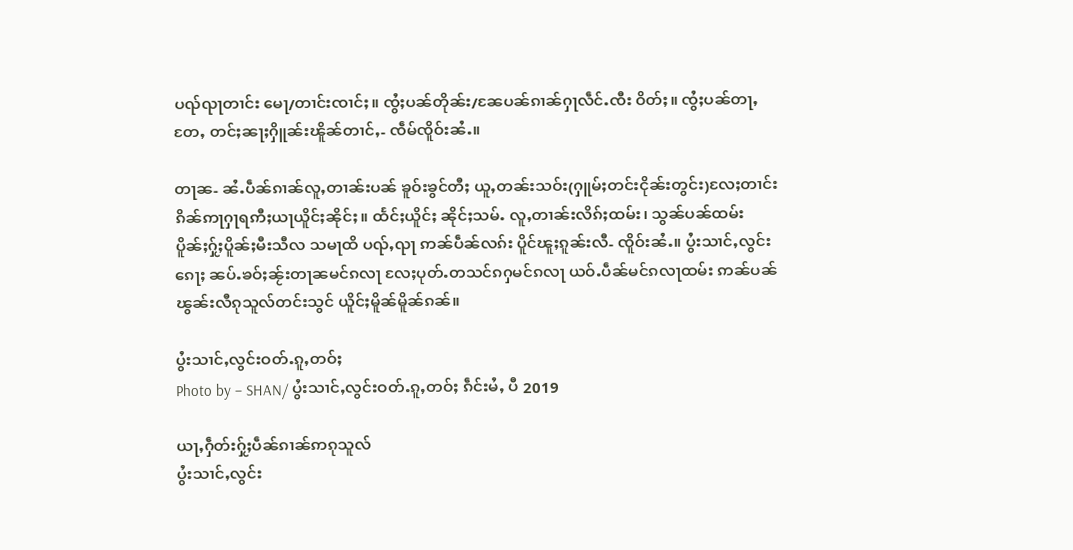ပၺ်ၺႃတၢင်း မေႃ/တၢင်းၸၢင်ႈ။ ၸွႆႈပၼ်တိုၼ်း/ၼႄပၼ်ၵၢၼ်ႁႃလဵင်ႉၸီး ဝိတ်ႈ။ ၸွႆႈပၼ်တႃႇတႄႇ တင်ႈၼႃႈႁိူၼ်းၽိူၼ်တၢင်ႇ- ၸဵမ်ၸိူဝ်းၼႆႉ။

တႃၼ- ၼႆႉပဵၼ်ၵၢၼ်လူႇတၢၼ်းပၼ် ၶူဝ်းၶွင်တီႈ ယူႇတၼ်းသဝ်း(ႁူမ်ႈတင်းငိုၼ်းတွင်း)လႄႈတၢင်းၵိၼ်ဢႃႁႃရဢီႈယႃယိူင်ႈၼိုင်ႈ။ ထႅင်ႈယိူင်ႈ ၼိုင်ႈသမ်ႉ လူႇတၢၼ်းလိၵ်ႈထမ်း၊ သွၼ်ပၼ်ထမ်းပိူၼ်ႈႁႂ်ႈပိူၼ်ႈမီးသီလ သမႃထိ ပၺ်ႇၺႃ ဢၼ်ပဵၼ်လၵ်း ပိူင်ၽူႈၵူၼ်းလီ- ၸိူဝ်းၼႆႉ။ ပွႆးသၢင်ႇလွင်းၵေႃႈ ၼပ်ႉၶဝ်ႈၼႂ်းတႃၼမင်ၵလႃ လႄႈပုတ်ႉတသင်ၵႁမင်ၵလႃ ယဝ်ႉပဵၼ်မင်ၵလႃထမ်း ဢၼ်ပၼ်ၽွၼ်းလီၵုသူလ်တင်းသွင် ယိူင်ႈမိူၼ်မိူၼ်ၵၼ်။

ပွႆးသၢင်ႇလွင်းဝတ်ႉၵူႇတဝ်ႈ
Photo by – SHAN/ ပွႆးသၢင်ႇလွင်းဝတ်ႉၵူႇတဝ်ႈ ၵဵင်းမႆႇ ပီ 2019

ယႃႇႁဵတ်းႁႂ်ႈပဵၼ်ၵၢၼ်ဢၵုသူလ်
ပွႆးသၢင်ႇလွင်း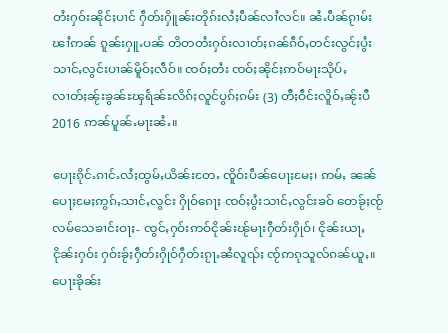တႆးႁဝ်းၼိုင်ႈပၢင် ႁဵတ်းႁိူၼ်းတိုၵ်းလႆႈပဵၼ်လၢႆလင်။ ၼႆႉပဵၼ်ၵႂၢမ်းၽၢႆဢၼ် ၵူၼ်းႁူႉပၼ် တိတတႆးႁဝ်းလၢတ်ႈၵၼ်ၵဵဝ်ႇတင်းလွင်ႈပွႆးသၢင်ႇလွင်းပၢၼ်မိူဝ်ႈလဵဝ်။ ၸဝ်ႈတႆး ၸဝ်ႈၼိုင်ႈဢဝ်မႃးသိုပ်ႇ လၢတ်ႈၼႂ်းၶွၼ်ႊၾရႅၼ်ႊလိၵ်ႈလူင်ပွၵ်ႈၵမ်း (3) တီႈဝဵင်းလိူဝ်ႇၼႂ်းပီ 2016 ဢၼ်ပူၼ်ႉမႃးၼႆႉ။

ပေႃးၵိုင်ႉၵၢင်ႉလႆႈထွမ်ႇယိၼ်းတႄႉ ၸိူဝ်းပဵၼ်ပေႃႈမႄႈ၊ ဢမ်ႇ ၼၼ် ပေႃႈမႄႈဢွၵ်ႇသၢင်ႇလွင်း ႁိုဝ်ၵေႃႈ ၸဝ်ႈပွႆးသၢင်ႇလွင်းၶဝ် တေၶႂ်ႈၸႂ်လမ်သေၶၢင်းဝႃႈ- ၸွင်ႇႁဝ်းဢဝ်ငိုၼ်းၽႂ်မႃးႁဵတ်းႁိုဝ်၊ ငိုၼ်းယႃႇငိုၼ်းႁဝ်း ႁဝ်းၶႂ်ႈႁဵတ်းႁိုဝ်ႁဵတ်းၵႂႃႉၼႆလူၺ်ႈ ၸႂ်ဢၵုသူလ်ၵၼ်ယူႇ။ ပေႃးၶိုၼ်း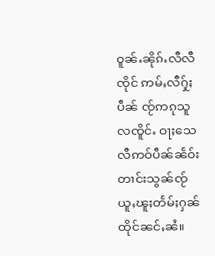ဝူၼ်ႉၼိုၵ်ႉလီလီၸိုင် ဢမ်ႇလီႁႂ်ႈပဵၼ် ၸႂ်ဢၵုသူလၸိူင်ႉ ဝႃႈသေ လီဢဝ်ပဵၼ်ၼႅဝ်းတၢင်းသွၼ်ၸႂ်ယူႇၽူႈတႅမ်ႈႁၼ်ထိုင်ၼင်ႇၼႆ။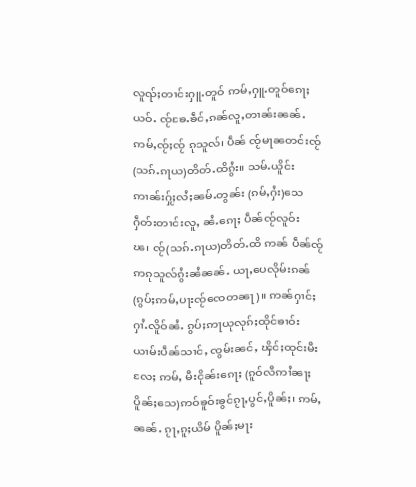လူၺ်ႈတၢင်းႁူႉတူဝ် ဢမ်ႇႁူႉတူဝ်ၵေႃႈယဝ်ႉ ၸႂ်ၶႄႉၶဵင်ႇၵၼ်လူႇတၢၼ်းၼၼ်ႉ ဢမ်ႇၸႂ်ႈၸႂ် ၵုသူလ်၊ ပဵၼ် ၸႂ်မႃၼတင်းၸႂ်(သၵ်ႉၵႃယ)တိတ်ႉထိၵွႆး။ သမ်ႉယိူင်းဢၢၼ်းႁႂ်ႈလႆႈၼမ်ႉတွၼ်း (ၵမ်ႇႁႆး)သေ ႁဵတ်းတၢင်းလူႇ ၼႆႉၵေႃႈ ပဵၼ်ၸႂ်လူဝ်းၽ၊ ၸႂ်(သၵ်ႉၵႃယ)တိတ်ႉထိ ဢၼ် ပဵၼ်ၸႂ်ဢၵုသူလ်ၵွႆးၼႆၼၼ်ႉ ယႃႇပေလိုမ်းၵၼ် (ၵွပ်ႈဢမ်ႇပႃးၸႂ်ၸေတၼႃ)။ ဢၼ်ႁၢင်ႈ ႁၢႆႉလိူဝ်ၼႆႉ ၵွပ်ႈဢႃယုလုၵ်ႈထိုင်ၶၢဝ်းယၢမ်းပဵၼ်သၢင်ႇ ၸွမ်းၼင်ႇ ၾိင်ႈထုင်းမီးလႄႈ ဢမ်ႇ မီးငိုၼ်းၵေႃႈ (ၵူဝ်လီဢၢႆၼႃႈပိူၼ်ႈသေ)ဢဝ်ၶူဝ်းၶွင်ၵႂႃႇပွင်ႇပိူၼ်ႈ၊ ဢမ်ႇၼၼ်ႉ ၵႂႃႇၵူႈယိမ် ပိူၼ်ႈမႃး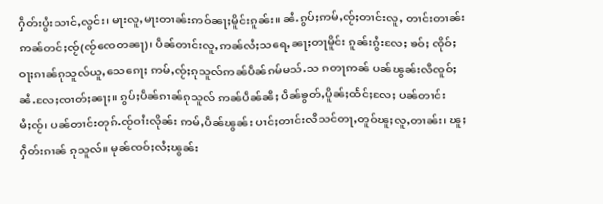ႁဵတ်းပွႆးသၢင်ႇလွင်း၊ မႃးလူႇမႃးတၢၼ်းဢဝ်ၼႃႈမိူင်းၵူၼ်း။ ၼႆႉၵွပ်ႈဢမ်ႇၸႂ်ႈတၢင်းလူႇ တၢင်းတၢၼ်းဢၼ်တင်ႈၸႂ်(ၸႂ်ၸေတၼႃ)၊ ပဵၼ်တၢင်းလူႇဢၼ်လႆႈသရေႇၼႃႈတႃမိူင်း ၵူၼ်းၵွႆးလႄႈ ၶဝ်ႈ ၸိုဝ်ႈဝႃႈၵၢၼ်ၵုသူလ်ယူႇသေၵေႃႈ ဢမ်ႇၸႂ်ႈၵုသူလ်ဢၼ်ပဵၼ်ၵမ်မသ်ႉသ ၵတႃဢၼ် ပၼ်ၽွၼ်းလီၸူဝ်ႈ ၼႆႉလႄႈၸၢတ်ႈၼႃႈ။ ၵွပ်ႈပဵၼ်ၵၢၼ်ၵုသူလ် ဢၼ်ပဵၼ်ၼီႈ ပဵၼ်ၶွတ်ႇပိူၼ်ႈထႅင်ႈလႄႈ ပၼ်တၢင်းမႆႈၸႂ်၊ ပၼ်တၢင်းတုၵ်ႉၸႂ်ဝၢႆးလိုၼ်း ဢမ်ႇပဵၼ်ၽွၼ်း ပၢင်ႈတၢင်းလီသင်တႃႇတူဝ်ၽူႈလူႇတၢၼ်း၊ ၽူႈႁဵတ်းၵၢၼ် ၵုသူလ်။ မုၼ်ၸဝ်ႈလႆႈၽွၼ်း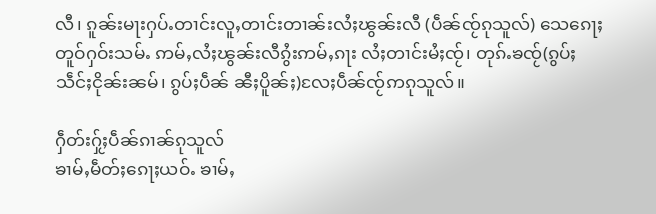လီ၊ ၵူၼ်းမႃးႁပ်ႉတၢင်းလူႇတၢင်းတၢၼ်းလႆႈၽွၼ်းလီ (ပဵၼ်ၸႂ်ၵုသူလ်) သေၵေႃႈ တူဝ်ႁဝ်းသမ်ႉ ဢမ်ႇလႆႈၽွၼ်းလီၵွႆးဢမ်ႇၵႃး လႆႈတၢင်းမႆႈၸႂ်၊ တုၵ်ႉၶၸႂ်(ၵွပ်ႈသဵင်ႈငိုၼ်းၼမ်၊ ၵွပ်ႈပဵၼ် ၼီႈပိူၼ်ႈ)လႄႈပဵၼ်ၸႂ်ဢၵုသူလ်။

ႁဵတ်းႁႂ်ႈပဵၼ်ၵၢၼ်ၵုသူလ်
ၶၢမ်ႇမဵတ်ႈၵေႃႈယဝ်ႉ ၶၢမ်ႇ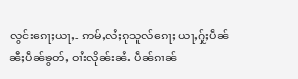လွင်းၵေႃႈယႃႇ- ဢမ်ႇလႆႈၵုသူလ်ၵေႃႈ ယႃႇႁႂ်ႈပဵၼ်ၼီႈပဵၼ်ၶွတ်ႇ ဝၢႆးလိုၼ်းၼႆႉ ပဵၼ်ၵၢၼ်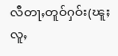လီတႃႇတူဝ်ႁဝ်း(ၽူႈလူႇ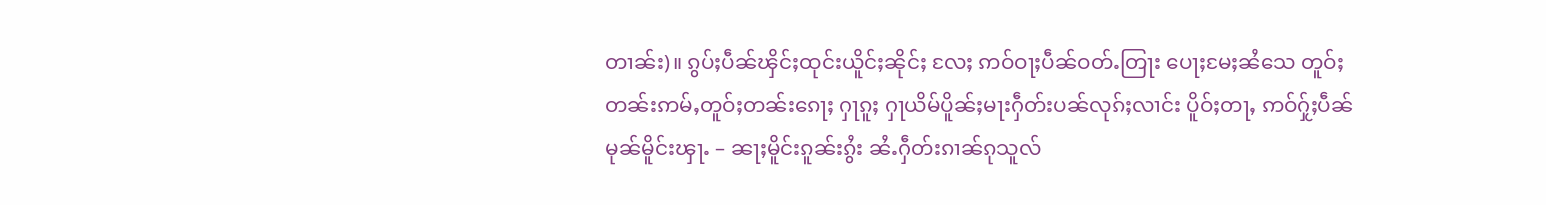တၢၼ်း)။ ၵွပ်ႈပဵၼ်ၾိင်ႈထုင်းယိူင်ႈၼိုင်ႈ လႄႈ ဢဝ်ဝႃႈပဵၼ်ဝတ်ႉတြႃး ပေႃႈမႄႈၼႆသေ တူဝ်ႈတၼ်းဢမ်ႇတူဝ်ႈတၼ်းၵေႃႈ ႁႃၵူႈ ႁႃယိမ်ပိူၼ်ႈမႃးႁဵတ်းပၼ်လုၵ်ႈလၢင်း ပိူဝ်ႈတႃႇ ဢဝ်ႁႂ်ႈပဵၼ်မုၼ်မိူင်းၾႃႉ – ၼႃႈမိူင်းၵူၼ်းၵွႆး ၼႆႉႁဵတ်းၵၢၼ်ၵုသူလ်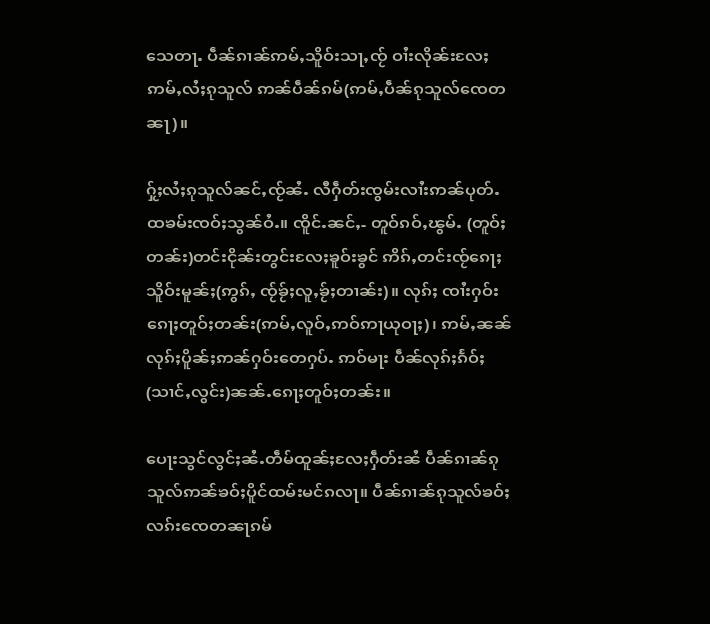သေတႃႉ ပဵၼ်ၵၢၼ်ဢမ်ႇသိူဝ်းသႃႇၸႂ် ဝၢႆးလိုၼ်းလႄႈ ဢမ်ႇလႆႈၵုသူလ် ဢၼ်ပဵၼ်ၵမ်(ဢမ်ႇပဵၼ်ၵုသူလ်ၸေတၼႃ)။

ႁႂ်ႈလႆႈၵုသူလ်ၼင်ႇၸႂ်ၼႆႉ လီႁဵတ်းၸွမ်းလၢႆးဢၼ်ပုတ်ႉထၶမ်းၸဝ်ႈသွၼ်ဝႆႉ။ ၸိူင်ႉၼင်ႇ- တူဝ်ၵဝ်ႇၽွမ်ႉ (တူဝ်ႈတၼ်း)တင်းငိုၼ်းတွင်းလႄႈၶူဝ်းၶွင် ဢိၵ်ႇတင်းၸႂ်ၵေႃႈသိူဝ်းမူၼ်ႈ(ဢွၵ်ႇ ၸႂ်ၶႂ်ႈလူႇၶႂ်ႈတၢၼ်း)။ လုၵ်ႈ ၸၢႆးႁဝ်းၵေႃႈတူဝ်ႈတၼ်း(ဢမ်ႇလူဝ်ႇဢဝ်ဢႃယုဝႃႈ)၊ ဢမ်ႇၼၼ် လုၵ်ႈပိူၼ်ႈဢၼ်ႁဝ်းတေႁပ်ႉ ဢဝ်မႃး ပဵၼ်လုၵ်ႈၵႅဝ်ႈ(သၢင်ႇလွင်း)ၼၼ်ႉၵေႃႈတူဝ်ႈတၼ်း။

ပေႃးသွင်လွင်ႈၼႆႉတဵမ်ထူၼ်ႈလႄႈႁဵတ်းၼႆ ပဵၼ်ၵၢၼ်ၵု သူလ်ဢၼ်ၶဝ်ႈပိူင်ထမ်းမင်ၵလႃ။ ပဵၼ်ၵၢၼ်ၵုသူလ်ၶဝ်ႈလၵ်းၸေတၼႃၵမ်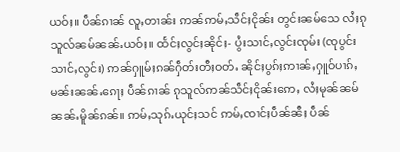ယဝ်ႈ။ ပဵၼ်ၵၢၼ် လူႇတၢၼ်း ဢၼ်ဢမ်ႇသဵင်ႈငိုၼ်း တွင်းၼမ်သေ လႆႈၵုသူလ်ၼမ်ၼၼ်ႉယဝ်ႈ။ ထႅင်ႈလွင်ႈၼိုင်ႈ- ပွႆးသၢင်ႇလွင်းၸုမ်း (ၸုပွင်း သၢင်ႇလွင်း) ဢၼ်ႁူမ်ႈၵၼ်ႁဵတ်းတီႈဝတ်ႉ ၼိုင်ႈပွၵ်ႈဢၢၼ်ႇႁူဝ်ပၢၵ်ႇမၼ်းၼၼ်ႉၵေႃႈ ပဵၼ်ၵၢၼ် ၵုသူလ်ဢၼ်သဵင်ႈငိုၼ်းဢေႇ လႆႈမုၼ်ၼမ်ၼၼ်ႉမိူၼ်ၵၼ်။ ဢမ်ႇသုၵ်ႉယုင်ႈသင် ဢမ်ႇၸၢင်ႈပဵၼ်ၼီႈ ပဵၼ်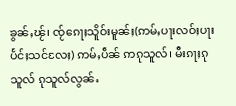ၶွၼ်ႇၽႂ်၊ ၸႂ်ၵေႃႈသိူဝ်းမူၼ်ႈ(ဢမ်ႇပႃးလဝ်ႈပႃးပႅင်ႈသင်လႄႈ) ဢမ်ႇပဵၼ် ဢၵုသူလ်၊ မီးၵႃႈၵုသူလ် ၵုသူလ်လွၼ်ႉ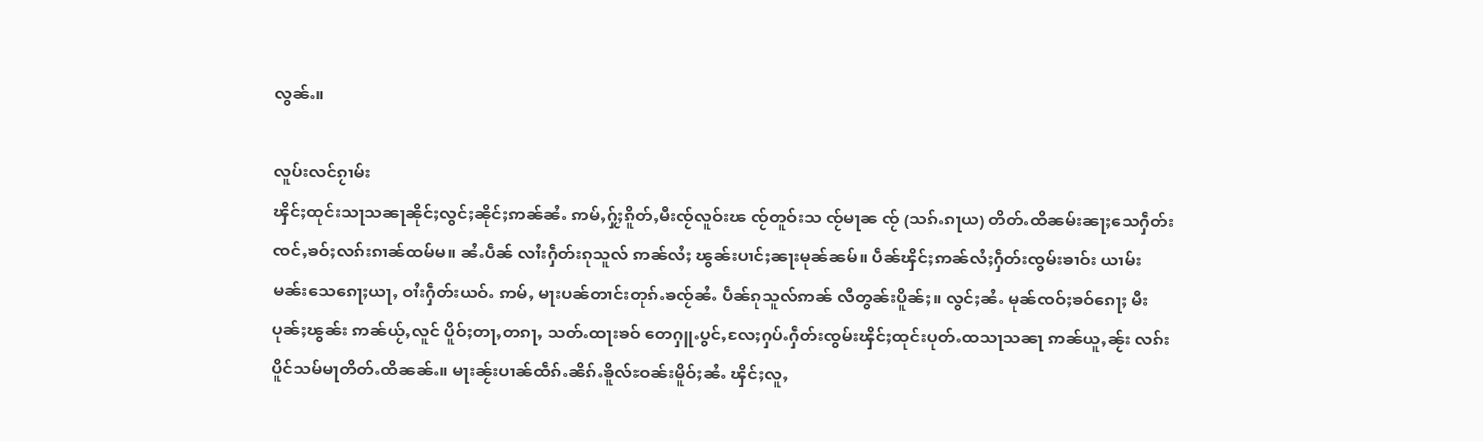လွၼ်ႉ။

လူပ်းလင်ၵႂၢမ်း
ၾိင်ႈထုင်းသႃသၼႃၼိုင်ႈလွင်ႈၼိုင်ႈဢၼ်ၼႆႉ ဢမ်ႇႁႂ်ႈၵိူတ်ႇမီးၸႂ်လူဝ်းၽ ၸႂ်တူဝ်းသ ၸႂ်မႃၼ ၸႂ် (သၵ်ႉၵႃယ) တိတ်ႉထိၼမ်းၼႃႈသေႁဵတ်းၸင်ႇၶဝ်ႈလၵ်းၵၢၼ်ထမ်မ။ ၼႆႉပဵၼ် လၢႆးႁဵတ်းၵုသူလ် ဢၼ်လႆႈ ၽွၼ်းပၢင်ႈၼႃးမုၼ်ၼမ်။ ပဵၼ်ၾိင်ႈဢၼ်လႆႈႁဵတ်းၸွမ်းၶၢဝ်း ယၢမ်းမၼ်းသေၵေႃႈယႃႇ ဝၢႆးႁဵတ်းယဝ်ႉ ဢမ်ႇ မႃးပၼ်တၢင်းတုၵ်ႉၶၸႂ်ၼႆႉ ပဵၼ်ၵုသူလ်ဢၼ် လီတွၼ်းပိူၼ်ႈ။ လွင်ႈၼႆႉ မုၼ်ၸဝ်ႈၶဝ်ၵေႃႈ မီးပုၼ်ႈၽွၼ်း ဢၼ်ယႂ်ႇလူင် ပိူဝ်ႈတႃႇတၵႃႇ သတ်ႉထႃးၶဝ် တေႁူႉပွင်ႇလႄႈႁပ်ႉႁဵတ်းၸွမ်းၾိင်ႈထုင်းပုတ်ႉထသႃသၼႃ ဢၼ်ယူႇၼႂ်း လၵ်းပိူင်သမ်မႃတိတ်ႉထိၼၼ်ႉ။ မႃးၼႂ်းပၢၼ်ထဵၵ်ႉၼိၵ်ႉၶိူလ်ႊဝၼ်းမိူဝ်ႈၼႆႉ ၾိင်ႈလူႇ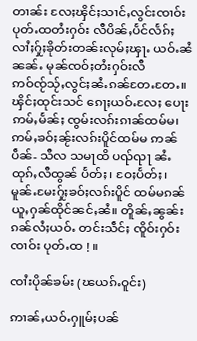တၢၼ်း လႄႈၾိင်ႈသၢင်ႇလွင်းၸၢဝ်းပုတ်ႉထတႆးႁဝ်း လီပိၼ်ႇပႅင်လႅၵ်ႈလၢႆႈႁႂ်ႈၶိုတ်းတၼ်းလုမ်ႈၾႃႉ ယဝ်ႉၼႆၼၼ်ႉ မုၼ်ၸဝ်ႈတႆးႁဝ်းလီဢဝ်ၸႂ်သႂ်ႇလွင်ႈၼႆႉၵၼ်တႄႉတႄႉ။ ၾိင်ႈထုင်းသင် ၵေႃႈယဝ်ႉလႄႈ ပေႃးဢမ်ႇမႅၼ်ႈ ၸွမ်းလၵ်းၵၢၼ်ထမ်မ၊ ဢမ်ႇၶဝ်ႈၼႂ်းလၵ်းပိူင်ထမ်မ ဢၼ် ပဵၼ်- သီလ သမႃထိ ပၺ်ၺႃ ၼႆႉထုၵ်ႇလီထွၼ် ပႅတ်ႈ၊ ဝႄႈပႅတ်ႈ၊ မူၼ်ႉမႄးႁႂ်ႈၶဝ်ႈလၵ်းပိူင် ထမ်မၵၼ်ယူႇႁၼ်ထိုင်ၼင်ႇၼႆ။ တိူၼ်ႇၼွၼ်းၵၼ်လႆႈယဝ်ႉ တင်းသဵင်ႈ ၸိူဝ်းႁဝ်းၸၢဝ်း ပုတ်ႉထ ! ။

ၸၢႆးပိုၼ်ၶမ်း (ၽယၵ်ႉဝူင်း)

ဢၢၼ်ႇယဝ်ႉႁူမ်ႈပၼ်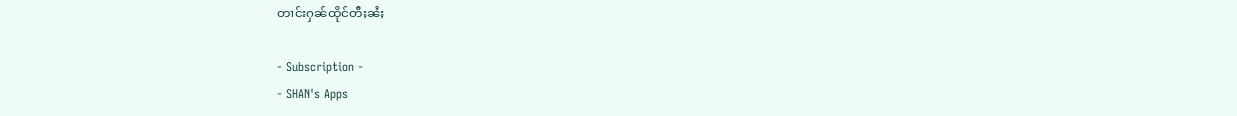တၢင်းႁၼ်ထိုင်တီႈၼႆႈ

- Subscription -
- SHAN's Apps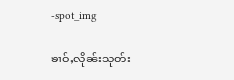-spot_img

ၶၢဝ်ႇလိုၼ်းသုတ်း